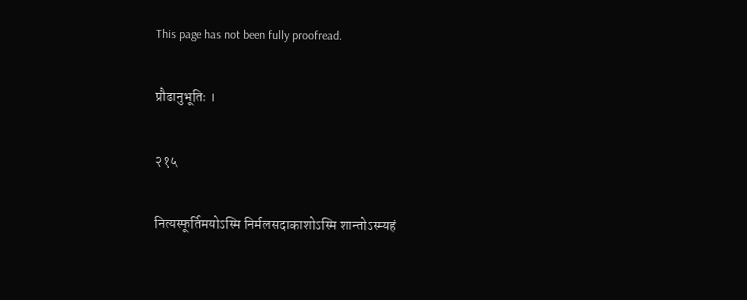This page has not been fully proofread.

प्रौढानुभूतिः ।

२१५

नित्यस्फूर्तिमयोऽस्मि निर्मलसदाकाशोऽस्मि शान्तोऽस्म्यहं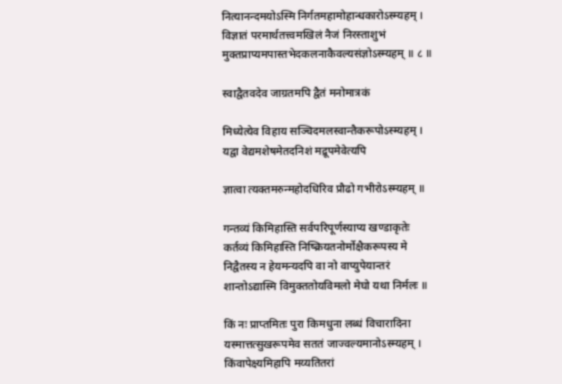नित्यानन्दमयोऽस्मि निर्गतमहामोहान्धकारोऽस्म्यहम् ।
विज्ञातं परमार्थतत्त्वमखिलं नैजं निरस्ताशुभं
मुक्तप्राप्यमपास्तभेदकलनाकैवल्यसंज्ञोऽस्म्यहम् ॥ ८ ॥

स्वाद्वैतवदेव जाग्रतमपि द्वैतं मनोमात्रकं

मिध्येत्येव विहाय सञ्चिदमलस्वान्तैकरूपोऽस्म्यहम् ।
यद्वा वेद्यमशेषमेतदनिशं मद्रूपमेवेत्यपि

ज्ञात्वा त्यक्तमरुन्महोदधिरिव प्रौढो गभीरोऽस्म्यहम् ॥

गन्तव्यं किमिहास्ति सर्वपरिपूर्णस्याप्य खण्डाकृतेः
कर्तव्यं किमिहास्ति निष्क्रियतनोर्मोक्षैकरूपस्य मे
निद्वैतस्य न हेयमन्यदपि वा नो वाप्युपेयान्तरं
शान्तोऽद्यास्मि विमुक्ततोयविमलो मेघो यथा निर्मलः ॥

किं नः प्राप्तमितः पुरा किमधुना लब्धं विचारादिना
यस्मात्तत्सुखरूपमेव सततं जाज्वल्यमानोऽस्म्यहम् ।
किंवापेक्ष्यमिहापि मय्यतितरां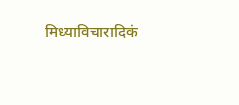मिध्याविचारादिकं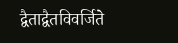द्वैताद्वैतविवर्जिते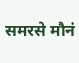समरसे मौनं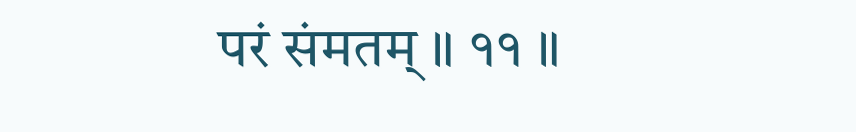परं संमतम् ॥ ११ ॥